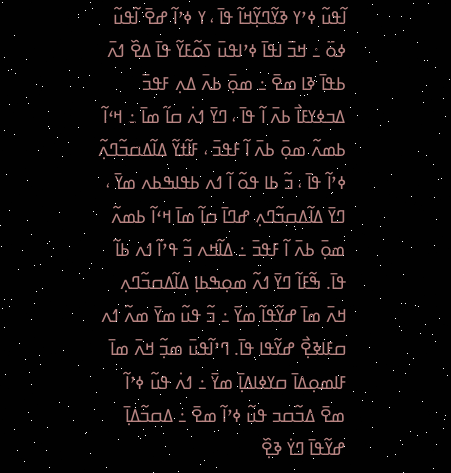ߊ߬ߟߎ߬ ߦߴߌ ߢߌ߬ߣߌ߲߬ߞߊ߬ ߟߊ߫ ، ߌ ߦߴߊ߬ ߝߐ߫ ߊ߬ߟߎ߬ ߦߋ߫ ߸ ߞߏ߫ ߊߟߊ߫ ߦߴߊߟߎ߫ ߖߋ߬ߓߌ߬ ߟߊ߫ ߡߐ߰ ߗߍ߫ ߕߟߊ߫ ߢߊ ߘߐ߫ ߸ ߘߋ߲߫ ߕߍ߫ ߡߍ߲ ߓߟߏ߫ ߡߏߦߌߓߊ߯ ߕߍ߫ ߊ߬ ߟߊ߫ ، ߣߌ߫ ߗߍ߭ ߛߊ߬ ߘߊ߫ ߸ ߞߵߊ߬ ߕߘߍ߬ ߘߋ߲߫ ߕߍ߫ ߊ߬ ߓߟߏ߫ ، ߓߊ߬ߙߌ߬ ߡߊ߬ߡߛߏ߬ߣߍ߲߬ ߦߴߊ߬ ߟߊ߫ ، ߏ߬ ߕߊ ߟߋ߬ ߊ߬ ߗߍ ߕߟߊߒߕߍ ߘߌ߫ ، ߣߌ߫ ߡߊ߬ߡߛߏ߬ߣߍ߲ ߝߣߊ߫ ߛߊ߬ ߘߊ߫ ߞߵߊ߬ ߕߘߍ߬ ߘߋ߲߫ ߕߍ߫ ߊ߬ ߓߟߏ߫ ߸ ߡߊ߬ߞߍ ߏ߬ ߟߴߊ߬ ߗߍ ߕߊ߬ ߟߊ߫. ߒ߬ߓߊ߬ ߣߌ߫ ߗߍ߬ ߘߋ߲ߒߕߊ߲ ߡߊ߬ߡߛߏ߬ߣߍ߲ ߞߍ߫ ߘߊ߫ ߝߌ߬ߟߊ߬ ߘߌ߫ ߸ ߏ߬ ߟߎ߬ ߘߌ߫ ߘߍ߬ ߗߍ ߛߓߊߢߐ߲߯ ߝߌ߬ߟߊ ߟߊ߫. ߣߴߊ߬ߟߎ߫ ߘߏ߲߬ ߞߍ߫ ߘߊ߫ ߓߊߘߋ߲ߡߊ߫ ߛߌߦߊߡߊ߲߫ ߘߌ߫ ߸ ߗߍ߭ ߟߎ߬ ߦߴߊ߬ ߘߐ߫ ߡߏ߬ߛߏ ߟߎ߬ ߦߴߊ߬ ߘߐ߫ ߸ ߡߛߏ߬ߡߊ߲߫ ߝߌ߬ߟߊ߫ ߣߌ߭ ߢߐ߲߰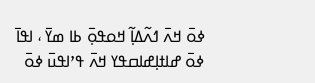ߦߋ߫ ߞߍ߫ ߗߍ߬ߡߊ߲߬ ߞߋߟߋ߲߫ ߕߊ ߘߌ߫ ، ߊߟߊ߫ ߦߋ߫ ߝߊߙߊ߲ߝߊߛߟߌ ߞߍ߫ ߟߴߊߟߎ߫ ߦߋ߫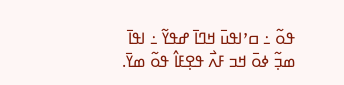ߟߋ߬ ߸ ߛߴߊߟߎ߫ ߞߣߊ߫ ߝߟߌ߬ ߸ ߊߟߊ߫ ߘߏ߲߬ ߦߋ߫ ߞߏ ߓߍ߯ ߟߐ߲ߓߊ߮ ߟߋ߬ ߘߌ߫.